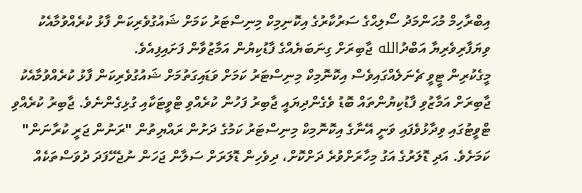އިބްރާހިމް މުޙަންމަދު ސޯލިޙްގެ ސަރުކާރުގެ އިކޮނިމިކް މިނިސްޓަރު ކަމަށް ޝައުގުވެރިކަން ފާޅު ކުރެއްވުމާއެކު ވިޔަފާރިވެރިޔާ އަބްދުالله ޖާބިރަށް ގިނަބަޔެއްގެ ފާޑުކިޔުން އަމާޒުވާން ފަށައިފިއެވެ.
މީގެކުރިން ޓީވީ ޗެނަލެއްގައިވެސް އިކޮނޮމިކް މިނިސްޓަރު ކަމަށް ވަޑައިގަތުމަށް ޝައުގުވެރިކަން ފާޅު ކުރެއްވުމާއެކު ޖާބިރަށް އަމާޒުވި ފާޑުކިޔުންތައް ބޮޑު ވެގެންދިޔައީ ޖާބިރު ފަހުން ކުރެއްވި ޓްވީޓަކާއި ގުޅިގެންނެވެ. ޖާބިރު ކުރެއްވި ޓްވީޓުގައި ވިދާޅުވެފައި ވަނީ އޭނާގެ އިކޮނޮމިކް މިނިސްޓަރު ކަމުގެ ދަށުން ރައްޔިތުން "ރަނުން ޖަރީ ކުރާނަން" ކަމަށެވެ. އަދި ޑޮލަރުގެ އަގު މިހާރަށްވުރެ ދަށްކޮށް، ދިވެހިން ޑޮލަރަށް ސަލާން ޖަހަން ނުޖެހޭފަދަ ދުވަސްތަކެއް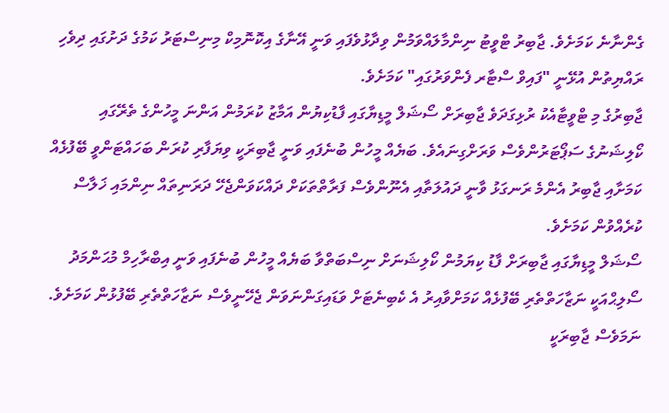ގެންނާނެ ކަމަށެވެ. ޖާބިރު ޓްވީޓު ނިންމާލައްވަމުން ވިދާޅުވެފައި ވަނީ އޭނާގެ އިކޮނޮމިކް މިނިސްޓަރު ކަމުގެ ދަށުގައި ދިވެހި ރައްޔިތުން އުޅޭނީ "ފައިވް ސްޓާރ ފެންވަރުގައި" ކަމަށެވެ.
ޖާބިރުގެ މި ޓްވީޓާއެކު ރުޅިގަދަވެ ޖާބިރަށް ސޯޝަލް މީޑިޔާގައި ފާޑުކިޔުން އަމާޒު ކުރަމުން އަންނަ މީހުންގެ ތެރޭގައި ކޯލިޝަނުގެ ސަޕޯޓަރުންވެސް ވަރަށްގިނައެވެ. ބަޔެއް މީހުން ބުނެފައި ވަނީ ޖާބިރަކީ ވިޔަފާރި ކުރަން ބަހައްޓަންވީ ބޭފުޅެއް ކަމަށާއި ޖާބިރު އެންމެ ރަނގަޅު ވާނީ ދައުލަތާއި އެނޫންވެސް ފަރާތްތަކަށް ދައްކަވަންޖެހޭ ދަރަނިތައް ނިންމައި ޚަލާސް ކުރެއްވުން ކަމަށެވެ.
ސޯޝަލް މީޑިޔާގައި ޖާބިރަށް ފާޑު ކިޔަމުން ކޯލިޝަނަށް ނިސްބަތްވާ ބަޔެއް މީހުން ބުނެފައި ވަނީ އިބްރާހިމް މުޙަންމަދު ސޯލިޙްއަކީ ނަޒާހަތްތެރި ބޭފުޅެއް ކަމަށްވާއިރު އެ ކެބިނެޓަށް ވަޑައިގަންނަވަން ޖެހޭނީވެސް ނަޒާހަތްތެރި ބޭފުޅުން ކަމަށެވެ. ނަމަވެސް ޖާބިރަކީ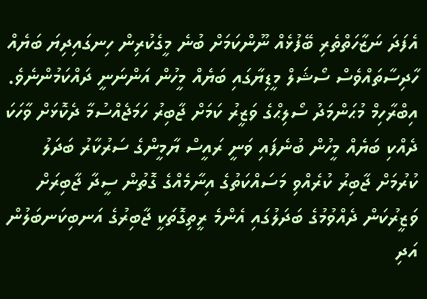އެފަދަ ނަޒާހަތްތެރި ބޭފުޅެއް ނޫންކަމަށް ބުނެ މީގެކުރިން ހިނގައިދިޔަ ބަޔެއް ހާދިސާތައްވެސް ސޯޝަލް މީޑިޔާގައި ބަޔެއް މީހުން އަންނަނީ ދައްކަމުންނެވެ.
އިބްރާހިމް މުޙަންމަދު ސޯލިޙްގެ ވަޒީރު ކަމަށް ޖާބިރު ހަމަޖެއްސުމާ ދެކޮޅަށް ވާހަކަ ދެއްކި ބަޔެއް މީހުން ބުނެފައި ވަނީ ރައީސް ޔާމީންގެ ސަރުކާރު ބަދަލު ކުރުމަށް ޖާބިރު ކުރެއްވި މަސައްކަތުގެ އިނާމެއްގެ ގޮތުން ސީދާ ޖާބިރަށް ވަޒީރުކަން ދެއްވުމުގެ ބަދަލުގައި އެންމެ ރީތިގޮތަކީ ޖާބިރުގެ އަނބިކަނބަލުން އަދި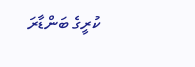ކުރީގެ ބަންޑާރަ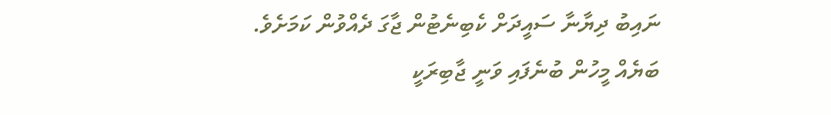ނައިބު ދިޔާނާ ސައީދަށް ކެބިނެޓުން ޖާގަ ދެއްވުން ކަމަށެވެ.
ބަޔެއް މީހުން ބުނެފައި ވަނީ ޖާބިރަކީ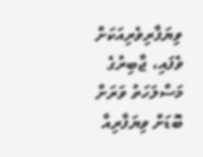ވިޔަފާރިވެރިއަކަށް ވެފައި، ޖާބިރުގެ މަސްލަހަތު ވަރަށް ބޮޑަށް ވިޔަފާރިއާ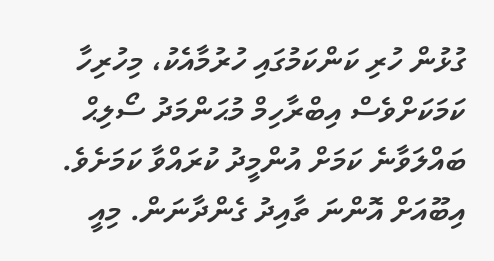ގުޅުން ހުރި ކަންކަމުގައި ހުރުމާއެކު، މިހުރިހާ ކަމަކަށްވެސް އިބްރާހިމް މުޙަންމަދު ސޯލިޙް ބައްލަވާނެ ކަމަށް އުންމީދު ކުރައްވާ ކަމަށެވެ.
އިބޫއަށް އޮންނަ ތާއިދު ގެންދާނަން. މިއީ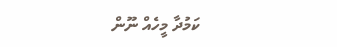ކަމުދާ މީހެއް ނޫން